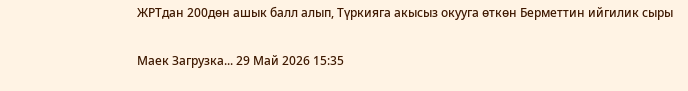ЖРТдан 200дөн ашык балл алып, Түркияга акысыз окууга өткөн Берметтин ийгилик сыры

Маек Загрузка... 29 Май 2026 15:35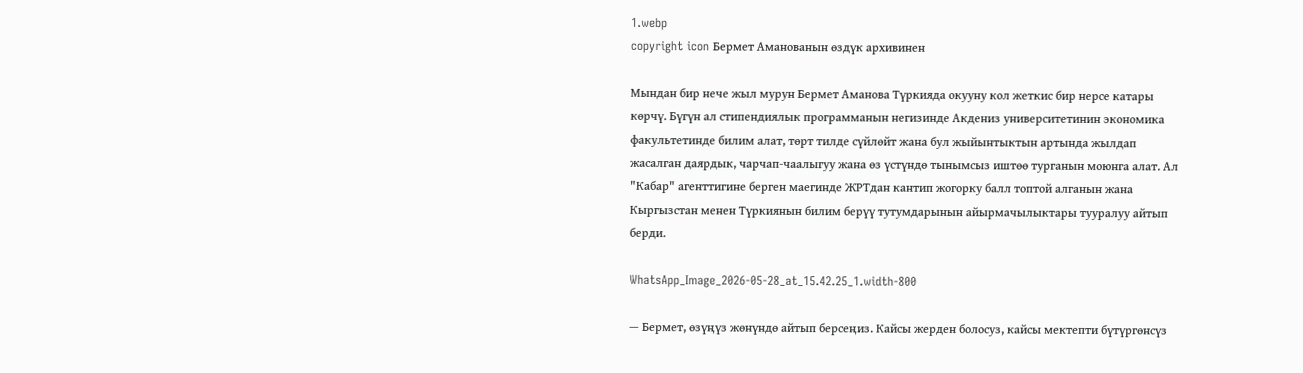1.webp
copyright icon Бермет Аманованын өздүк архивинен

Мындан бир нече жыл мурун Бермет Аманова Түркияда окууну кол жеткис бир нерсе катары көрчү. Бүгүн ал стипендиялык программанын негизинде Акдениз университетинин экономика факультетинде билим алат, төрт тилде сүйлөйт жана бул жыйынтыктын артында жылдап жасалган даярдык, чарчап-чаалыгуу жана өз үстүндө тынымсыз иштөө турганын моюнга алат. Ал "Кабар" агенттигине берген маегинде ЖРТдан кантип жогорку балл топтой алганын жана Кыргызстан менен Түркиянын билим берүү тутумдарынын айырмачылыктары тууралуу айтып берди.

WhatsApp_Image_2026-05-28_at_15.42.25_1.width-800

— Бермет, өзүңүз жөнүндө айтып берсеңиз. Кайсы жерден болосуз, кайсы мектепти бүтүргөнсүз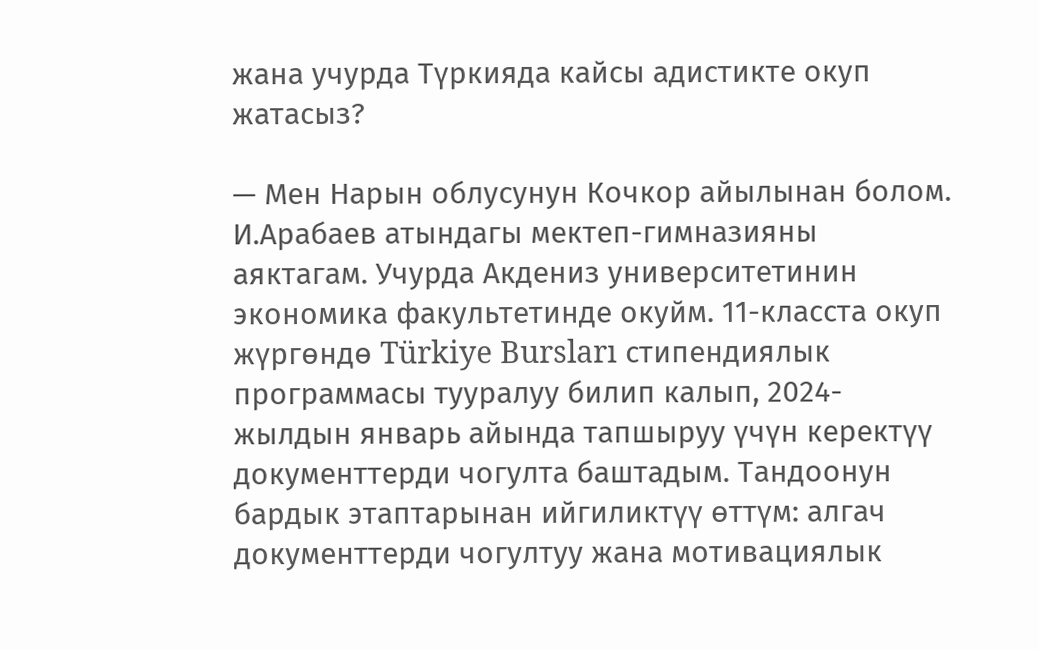жана учурда Түркияда кайсы адистикте окуп жатасыз?

— Мен Нарын облусунун Кочкор айылынан болом. И.Арабаев атындагы мектеп-гимназияны аяктагам. Учурда Акдениз университетинин экономика факультетинде окуйм. 11-класста окуп жүргөндө Türkiye Bursları стипендиялык программасы тууралуу билип калып, 2024-жылдын январь айында тапшыруу үчүн керектүү документтерди чогулта баштадым. Тандоонун бардык этаптарынан ийгиликтүү өттүм: алгач документтерди чогултуу жана мотивациялык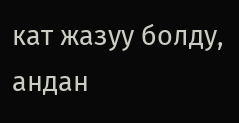кат жазуу болду, андан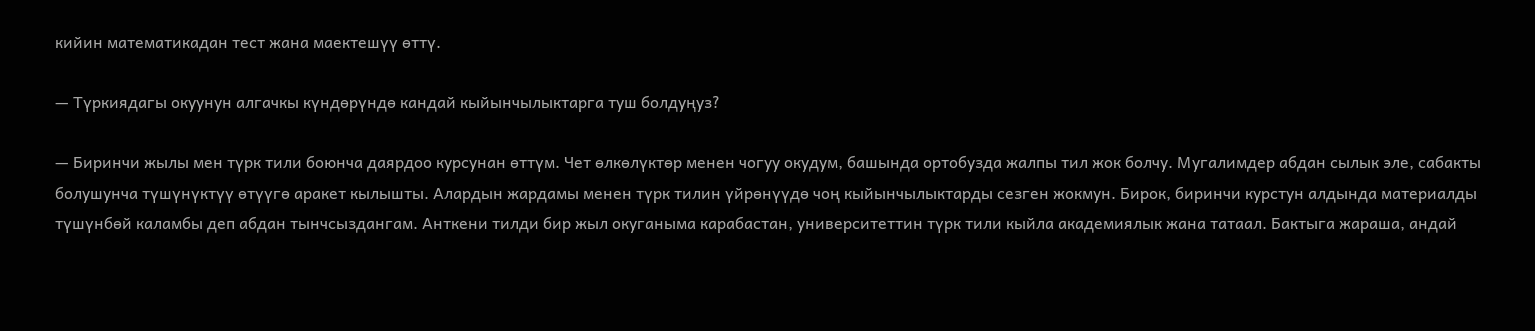кийин математикадан тест жана маектешүү өттү.

— Түркиядагы окуунун алгачкы күндөрүндө кандай кыйынчылыктарга туш болдуңуз?

— Биринчи жылы мен түрк тили боюнча даярдоо курсунан өттүм. Чет өлкөлүктөр менен чогуу окудум, башында ортобузда жалпы тил жок болчу. Мугалимдер абдан сылык эле, сабакты болушунча түшүнүктүү өтүүгө аракет кылышты. Алардын жардамы менен түрк тилин үйрөнүүдө чоң кыйынчылыктарды сезген жокмун. Бирок, биринчи курстун алдында материалды түшүнбөй каламбы деп абдан тынчсыздангам. Анткени тилди бир жыл окуганыма карабастан, университеттин түрк тили кыйла академиялык жана татаал. Бактыга жараша, андай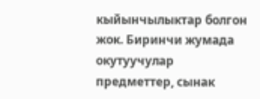кыйынчылыктар болгон жок. Биринчи жумада окутуучулар предметтер, сынак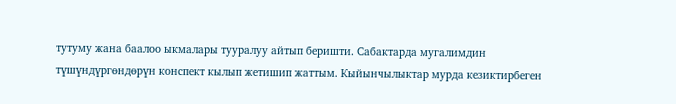тутуму жана баалоо ыкмалары тууралуу айтып беришти. Сабактарда мугалимдин түшүндүргөндөрүн конспект кылып жетишип жаттым. Кыйынчылыктар мурда кезиктирбеген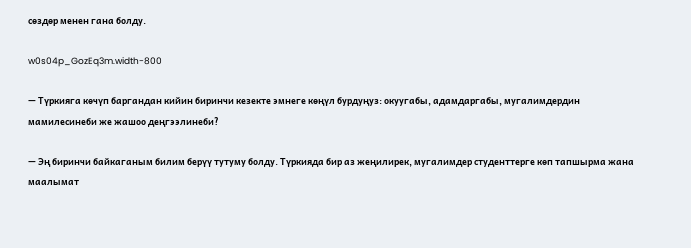сөздөр менен гана болду.

w0s04p_GozEq3m.width-800

— Түркияга көчүп баргандан кийин биринчи кезекте эмнеге көңүл бурдуңуз: окуугабы, адамдаргабы, мугалимдердин мамилесинеби же жашоо деңгээлинеби?

— Эң биринчи байкаганым билим берүү тутуму болду. Түркияда бир аз жеңилирек, мугалимдер студенттерге көп тапшырма жана маалымат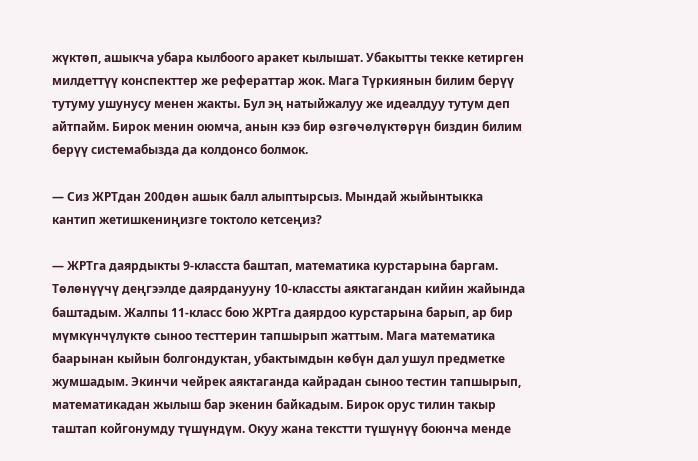жүктөп, ашыкча убара кылбоого аракет кылышат. Убакытты текке кетирген милдеттүү конспекттер же рефераттар жок. Мага Түркиянын билим берүү тутуму ушунусу менен жакты. Бул эң натыйжалуу же идеалдуу тутум деп айтпайм. Бирок менин оюмча, анын кээ бир өзгөчөлүктөрүн биздин билим берүү системабызда да колдонсо болмок.

— Сиз ЖРТдан 200дөн ашык балл алыптырсыз. Мындай жыйынтыкка кантип жетишкениңизге токтоло кетсеңиз?

— ЖРТга даярдыкты 9-класста баштап, математика курстарына баргам. Төлөнүүчү деңгээлде даярданууну 10-классты аяктагандан кийин жайында баштадым. Жалпы 11-класс бою ЖРТга даярдоо курстарына барып, ар бир мүмкүнчүлүктө сыноо тесттерин тапшырып жаттым. Мага математика баарынан кыйын болгондуктан, убактымдын көбүн дал ушул предметке жумшадым. Экинчи чейрек аяктаганда кайрадан сыноо тестин тапшырып, математикадан жылыш бар экенин байкадым. Бирок орус тилин такыр таштап койгонумду түшүндүм. Окуу жана текстти түшүнүү боюнча менде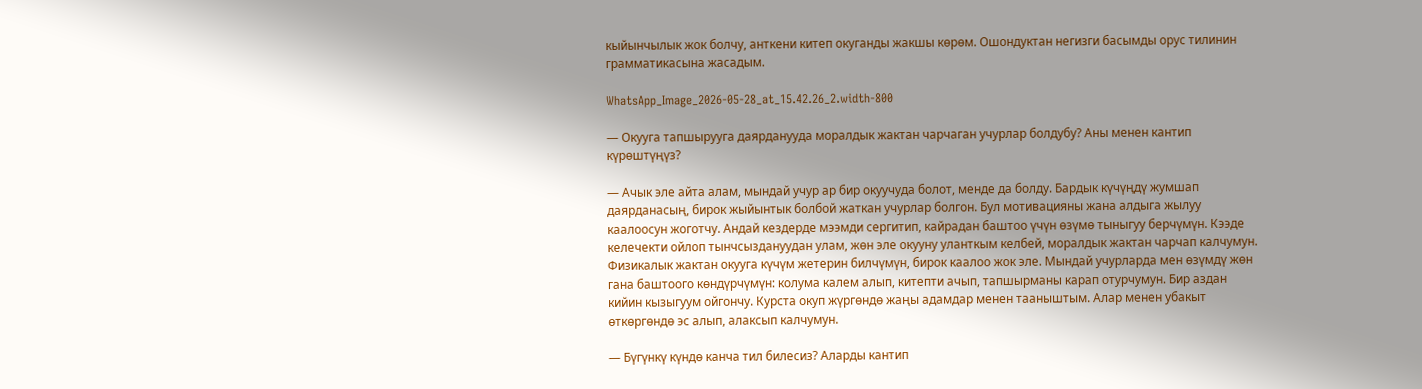кыйынчылык жок болчу, анткени китеп окуганды жакшы көрөм. Ошондуктан негизги басымды орус тилинин грамматикасына жасадым.

WhatsApp_Image_2026-05-28_at_15.42.26_2.width-800

— Окууга тапшырууга даярданууда моралдык жактан чарчаган учурлар болдубу? Аны менен кантип күрөштүңүз?

— Ачык эле айта алам, мындай учур ар бир окуучуда болот, менде да болду. Бардык күчүңдү жумшап даярданасың, бирок жыйынтык болбой жаткан учурлар болгон. Бул мотивацияны жана алдыга жылуу каалоосун жоготчу. Андай кездерде мээмди сергитип, кайрадан баштоо үчүн өзүмө тыныгуу берчүмүн. Кээде келечекти ойлоп тынчсыздануудан улам, жөн эле окууну уланткым келбей, моралдык жактан чарчап калчумун. Физикалык жактан окууга күчүм жетерин билчүмүн, бирок каалоо жок эле. Мындай учурларда мен өзүмдү жөн гана баштоого көндүрчүмүн: колума калем алып, китепти ачып, тапшырманы карап отурчумун. Бир аздан кийин кызыгуум ойгончу. Курста окуп жүргөндө жаңы адамдар менен тааныштым. Алар менен убакыт өткөргөндө эс алып, алаксып калчумун.

— Бүгүнкү күндө канча тил билесиз? Аларды кантип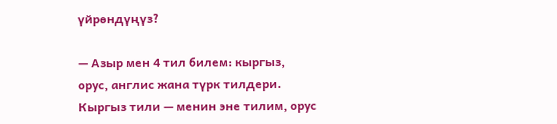үйрөндүңүз?

— Азыр мен 4 тил билем: кыргыз, орус, англис жана түрк тилдери. Кыргыз тили — менин эне тилим, орус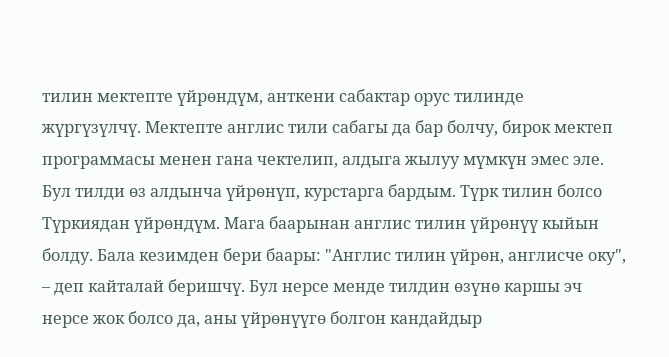тилин мектепте үйрөндүм, анткени сабактар орус тилинде жүргүзүлчү. Мектепте англис тили сабагы да бар болчу, бирок мектеп программасы менен гана чектелип, алдыга жылуу мүмкүн эмес эле. Бул тилди өз алдынча үйрөнүп, курстарга бардым. Түрк тилин болсо Түркиядан үйрөндүм. Мага баарынан англис тилин үйрөнүү кыйын болду. Бала кезимден бери баары: "Англис тилин үйрөн, англисче оку", – деп кайталай беришчү. Бул нерсе менде тилдин өзүнө каршы эч нерсе жок болсо да, аны үйрөнүүгө болгон кандайдыр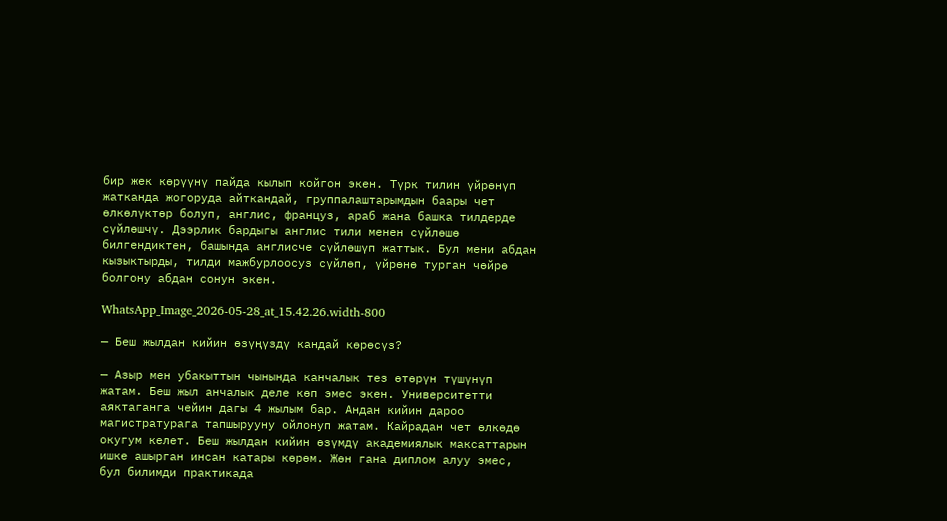бир жек көрүүнү пайда кылып койгон экен. Түрк тилин үйрөнүп жатканда жогоруда айткандай, группалаштарымдын баары чет өлкөлүктөр болуп, англис, француз, араб жана башка тилдерде сүйлөшчү. Дээрлик бардыгы англис тили менен сүйлөшө билгендиктен, башында англисче сүйлөшүп жаттык. Бул мени абдан кызыктырды, тилди мажбурлоосуз сүйлөп, үйрөнө турган чөйрө болгону абдан сонун экен.

WhatsApp_Image_2026-05-28_at_15.42.26.width-800

— Беш жылдан кийин өзүңүздү кандай көрөсүз?

— Азыр мен убакыттын чынында канчалык тез өтөрүн түшүнүп жатам. Беш жыл анчалык деле көп эмес экен. Университетти аяктаганга чейин дагы 4 жылым бар. Андан кийин дароо магистратурага тапшырууну ойлонуп жатам. Кайрадан чет өлкөдө окугум келет. Беш жылдан кийин өзүмдү академиялык максаттарын ишке ашырган инсан катары көрөм. Жөн гана диплом алуу эмес, бул билимди практикада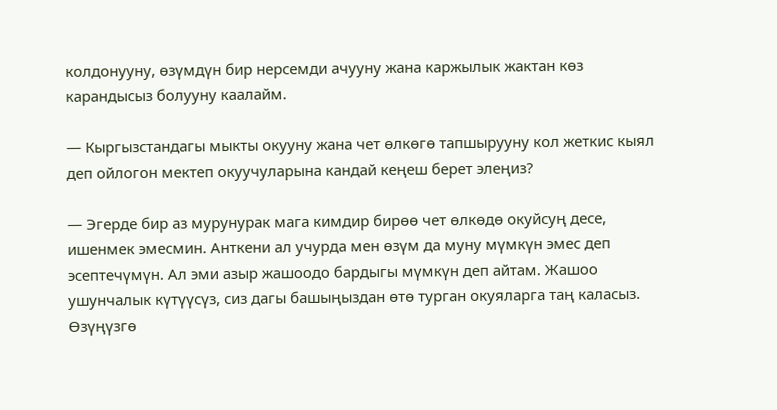колдонууну, өзүмдүн бир нерсемди ачууну жана каржылык жактан көз карандысыз болууну каалайм.

— Кыргызстандагы мыкты окууну жана чет өлкөгө тапшырууну кол жеткис кыял деп ойлогон мектеп окуучуларына кандай кеңеш берет элеңиз?

— Эгерде бир аз мурунурак мага кимдир бирөө чет өлкөдө окуйсуң десе, ишенмек эмесмин. Анткени ал учурда мен өзүм да муну мүмкүн эмес деп эсептечүмүн. Ал эми азыр жашоодо бардыгы мүмкүн деп айтам. Жашоо ушунчалык күтүүсүз, сиз дагы башыңыздан өтө турган окуяларга таң каласыз. Өзүңүзгө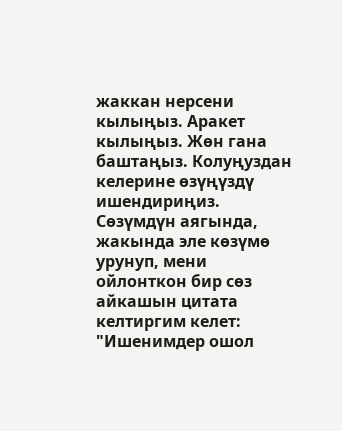жаккан нерсени кылыңыз. Аракет кылыңыз. Жөн гана баштаңыз. Колуңуздан келерине өзүңүздү ишендириңиз. Сөзүмдүн аягында, жакында эле көзүмө урунуп, мени ойлонткон бир сөз айкашын цитата келтиргим келет: "Ишенимдер ошол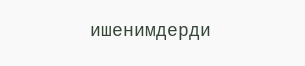ишенимдерди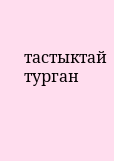тастыктай турган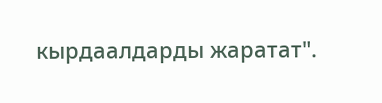кырдаалдарды жаратат".